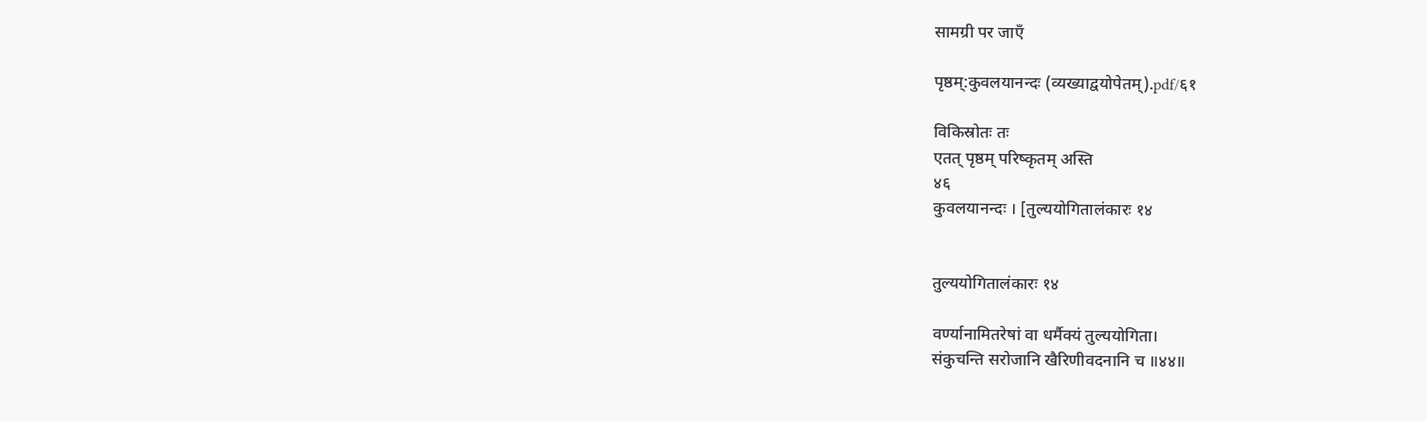सामग्री पर जाएँ

पृष्ठम्:कुवलयानन्दः (व्यख्याद्वयोपेतम्).pdf/६१

विकिस्रोतः तः
एतत् पृष्ठम् परिष्कृतम् अस्ति
४६
कुवलयानन्दः । [तुल्ययोगितालंकारः १४


तुल्ययोगितालंकारः १४

वर्ण्यानामितरेषां वा धर्मैक्यं तुल्ययोगिता।
संकुचन्ति सरोजानि खैरिणीवदनानि च ॥४४॥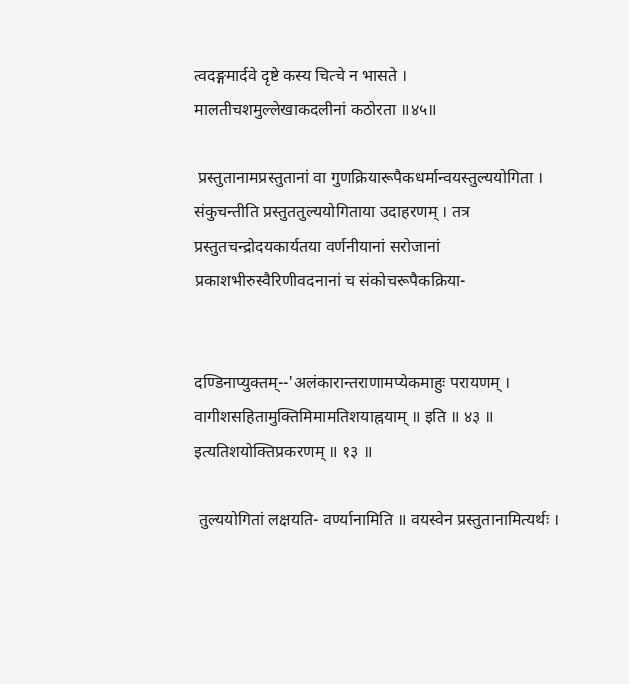त्वदङ्गमार्दवे दृष्टे कस्य चित्चे न भासते ।
मालतीचशमुल्लेखाकदलीनां कठोरता ॥४५॥

 प्रस्तुतानामप्रस्तुतानां वा गुणक्रियारूपैकधर्मान्वयस्तुल्ययोगिता । संकुचन्तीति प्रस्तुततुल्ययोगिताया उदाहरणम् । तत्र प्रस्तुतचन्द्रोदयकार्यतया वर्णनीयानां सरोजानां प्रकाशभीरुस्वैरिणीवदनानां च संकोचरूपैकक्रिया-


दण्डिनाप्युक्तम्--'अलंकारान्तराणामप्येकमाहुः परायणम् । वागीशसहितामुक्तिमिमामतिशयाह्नयाम् ॥ इति ॥ ४३ ॥ इत्यतिशयोक्तिप्रकरणम् ॥ १३ ॥

 तुल्ययोगितां लक्षयति- वर्ण्यानामिति ॥ वयस्वेन प्रस्तुतानामित्यर्थः ।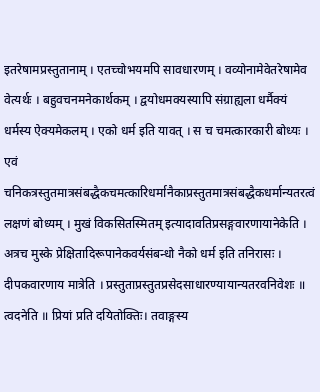इतरेषामप्रस्तुतानाम् । एतच्चोभयमपि सावधारणम् । वव्योनामेवेतरेषामेव वेत्यर्थः । बहुवचनमनेकार्थकम् । द्वयोधमक्यस्यापि संग्राह्यला धर्मैक्यं धर्मस्य ऐक्यमेकलम् । एको धर्म इति यावत् । स च चमत्कारकारी बोध्यः । एवं चनिकत्रस्तुतमात्रसंबद्धैकचमत्कारिधर्मानैकाप्रस्तुतमात्रसंबद्धैकधर्मान्यतरत्वं लक्षणं बोध्यम् । मुखं विकसितस्मितम् इत्यादावतिप्रसङ्गवारणायानेकेति । अत्रच मुस्के प्रेक्षितादिरूपानेकवर्यसंबन्धो नैको धर्म इति तनिरासः । दीपकवारणाय मात्रेति । प्रस्तुताप्रस्तुतप्रसेदसाधारण्यायान्यतरवनिवेशः ॥ त्वदनेति ॥ प्रियां प्रति दयितोक्तिः। तवाङ्गस्य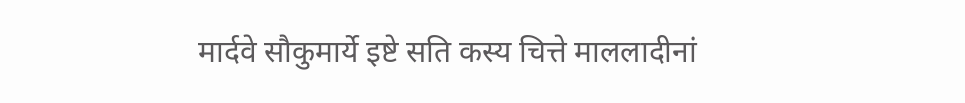मार्दवे सौकुमार्ये इष्टे सति कस्य चित्ते माललादीनां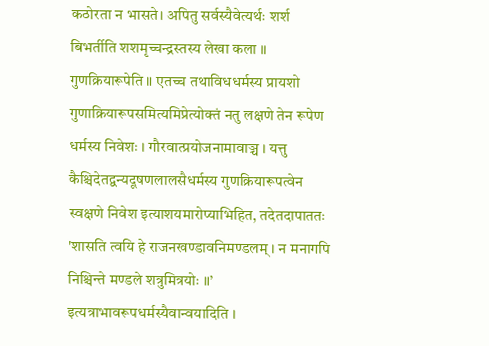कठोरता न भासते। अपितु सर्वस्यैवेत्यर्थः शर्श बिभर्तीति शशमृच्चन्द्रस्तस्य लेखा कला ॥ गुणक्रियारूपेति ॥ एतच्च तथाविधधर्मस्य प्रायशो गुणाक्रियारूपसमित्यमिप्रेत्योक्तं नतु लक्षणे तेन रूपेण धर्मस्य निवेशः । गौरवात्प्रयोजनामावाञ्च । यत्तु कैश्चिदेतद्वन्यदूषणलालसैधर्मस्य गुणक्रियारूपत्वेन स्वक्षणे निवेश इत्याशयमारोप्याभिहित, तदेतदापाततः 'शासति त्वयि हे राजनखण्डावनिमण्डलम् । न मनागपि निश्चिन्ते मण्डले शत्रुमित्रयोः ॥’ इत्यत्राभावरूपधर्मस्यैवान्वयादिति ।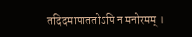तदिदमापाततोऽपि न मनोरमम् ।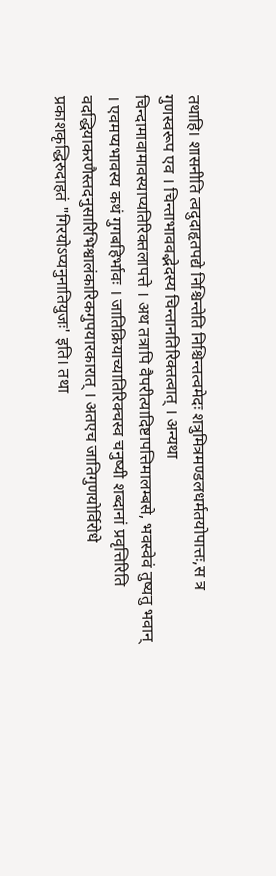तथाहि। शासनीति त्वदुदाहृतपद्ये निश्चिन्तेति निश्चिन्तत्वमेदः शत्रुमित्रमण्डलधर्मतयोपात्तः,स त्र गुणस्वरूप एव । चिन्ताभाववद्भेदस्य चिन्तानतिरिक्तत्वात् । अन्यथा चिन्दामावामावस्याप्यतिरिक्तलापत्ते । अथ तत्रापि वैपरीत्यादिष्टापत्तिमालम्बसे, भवस्वेवं तुष्यतु भवान् । एवमप्यभावस्य कथं गुगबहिर्भावः । जातिक्रियाच्यातिरिक्चस्व चनुष्यी शब्दानां प्रवृत्तिरिति वदद्धियाकरणैस्तदनुसारिभिश्वालंकारिकगुपयारकारात् । अतएच जातिगुणयोर्विरोधे प्रकाशकृद्धिरुदाहतं "गिरयोऽप्यनुनातियुजः' इति। तथा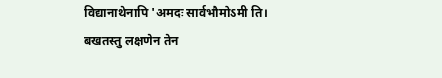विद्यानाथेनापि 'अमदः सार्वभौमोऽमी ति। बखतस्तु लक्षणेन तेन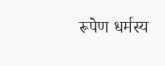रूपेण धर्मस्य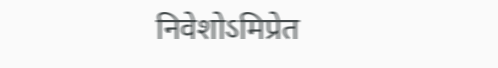निवेशोऽमिप्रेत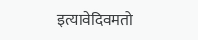इत्यावेदिवमतो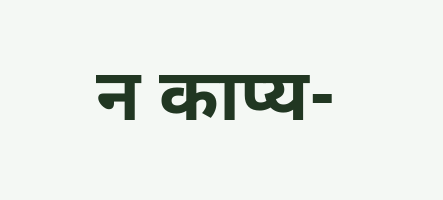न काप्य-